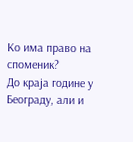Ко има право на споменик?
До краја године у Београду, али и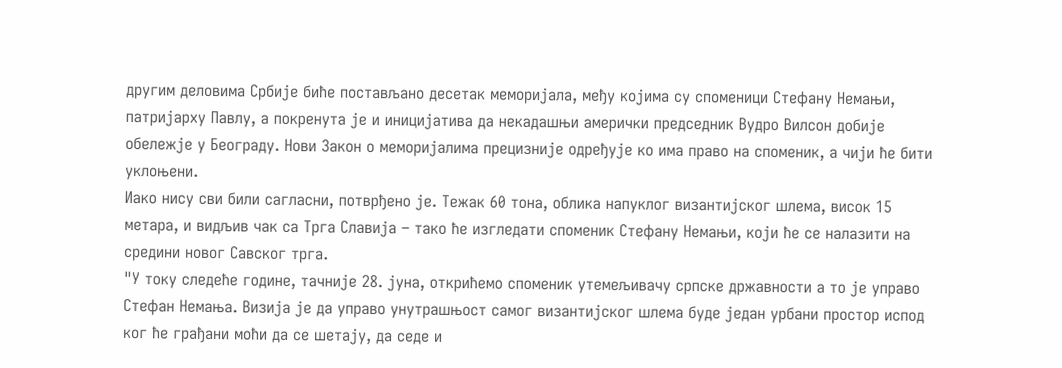другим деловима Србије биће постављано десетак меморијала, међу којима су споменици Стефану Немањи, патријарху Павлу, а покренута је и иницијатива да некадашњи амерички председник Вудро Вилсон добије обележје у Београду. Нови Закон о меморијалима прецизније одређује ко има право на споменик, а чији ће бити уклоњени.
Иако нису сви били сагласни, потврђено је. Тежак 60 тона, облика напуклог византијског шлема, висок 15 метара, и видљив чак са Трга Славија – тако ће изгледати споменик Стефану Немањи, који ће се налазити на средини новог Савског трга.
"У току следеће године, тачније 28. јуна, открићемо споменик утемељивачу српске државности а то је управо Стефан Немања. Визија је да управо унутрашњост самог византијског шлема буде један урбани простор испод ког ће грађани моћи да се шетају, да седе и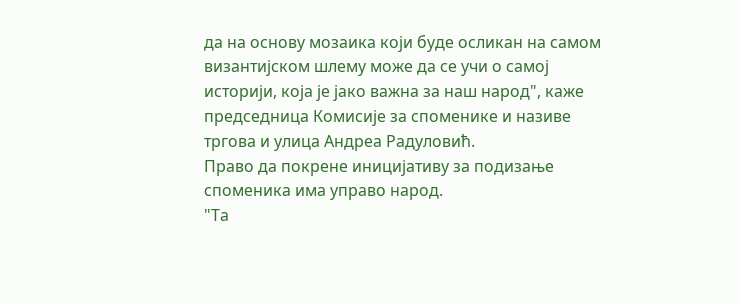да на основу мозаика који буде осликан на самом византијском шлему може да се учи о самој историји, која је јако важна за наш народ", каже председница Комисије за споменике и називе тргова и улица Андреа Радуловић.
Право да покрене иницијативу за подизање споменика има управо народ.
"Та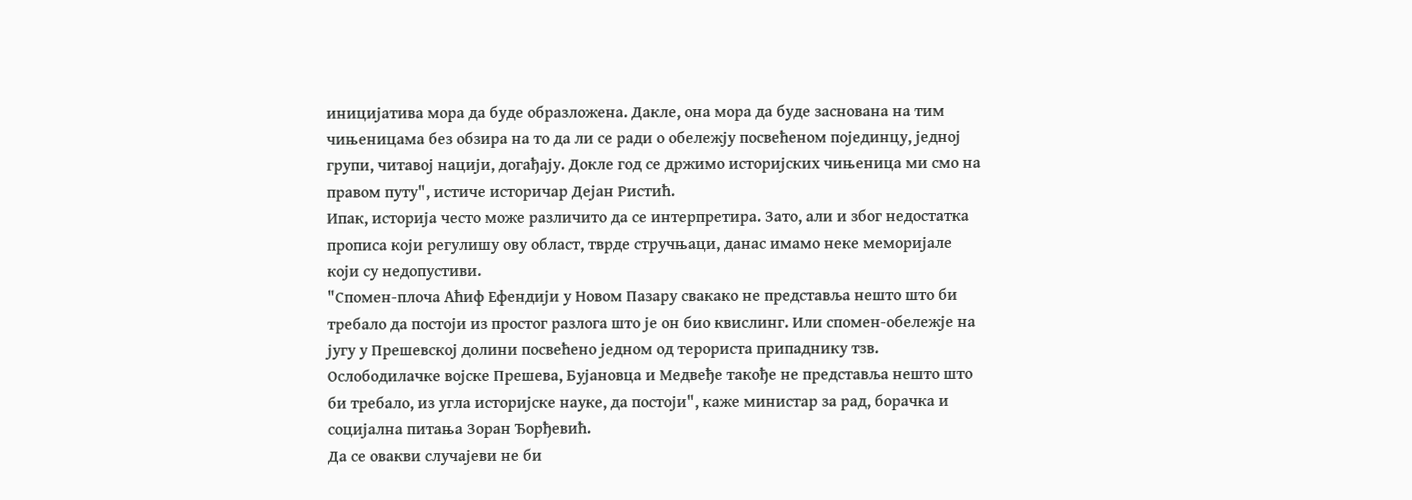иницијатива мора да буде образложена. Дакле, она мора да буде заснована на тим чињеницама без обзира на то да ли се ради о обележју посвећеном појединцу, једној групи, читавој нацији, догађају. Докле год се држимо историјских чињеница ми смо на правом путу", истиче историчар Дејан Ристић.
Ипак, историја често може различито да се интерпретира. Зато, али и због недостатка прописа који регулишу ову област, тврде стручњаци, данас имамо неке меморијале који су недопустиви.
"Спомен-плоча Аћиф Ефендији у Новом Пазару свакако не представља нешто што би требало да постоји из простог разлога што је он био квислинг. Или спомен-обележје на југу у Прешевској долини посвећено једном од терориста припаднику тзв. Ослободилачке војске Прешева, Бујановца и Медвеђе такође не представља нешто што би требало, из угла историјске науке, да постоји", каже министар за рад, борачка и социјална питања Зоран Ђорђевић.
Да се овакви случајеви не би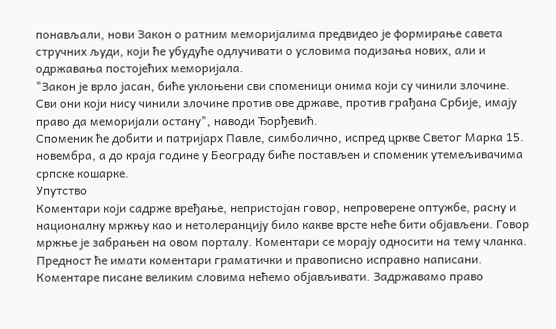понављали, нови Закон о ратним меморијалима предвидео је формирање савета стручних људи, који ће убудуће одлучивати о условима подизања нових, али и одржавања постојећих меморијала.
"Закон је врло јасан, биће уклоњени сви споменици онима који су чинили злочине. Сви они који нису чинили злочине против ове државе, против грађана Србије, имају право да меморијали остану", наводи Ђорђевић.
Споменик ће добити и патријарх Павле, симболично, испред цркве Светог Марка 15. новембра, а до краја године у Београду биће постављен и споменик утемељивачима српске кошарке.
Упутство
Коментари који садрже вређање, непристојан говор, непроверене оптужбе, расну и националну мржњу као и нетолеранцију било какве врсте неће бити објављени. Говор мржње је забрањен на овом порталу. Коментари се морају односити на тему чланка. Предност ће имати коментари граматички и правописно исправно написани. Коментаре писане великим словима нећемо објављивати. Задржавамо право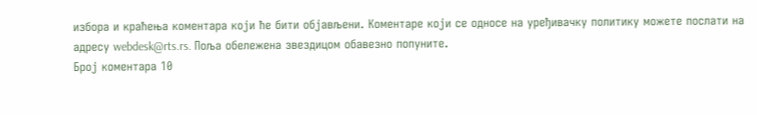избора и краћења коментара који ће бити објављени. Коментаре који се односе на уређивачку политику можете послати на адресу webdesk@rts.rs. Поља обележена звездицом обавезно попуните.
Број коментара 10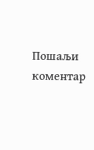Пошаљи коментар